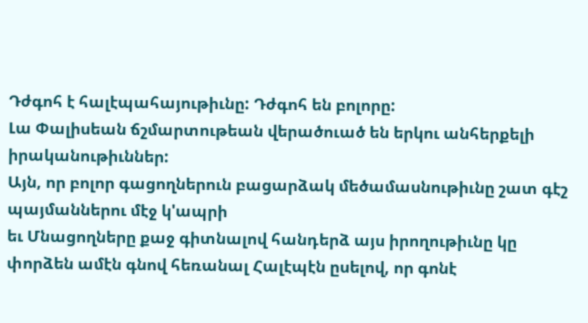Դժգոհ է հալէպահայութիւնը: Դժգոհ են բոլորը:
Լա Փալիսեան ճշմարտութեան վերածուած են երկու անհերքելի իրականութիւններ:
Այն, որ բոլոր գացողներուն բացարձակ մեծամասնութիւնը շատ գէշ պայմաններու մէջ կ'ապրի
եւ Մնացողները քաջ գիտնալով հանդերձ այս իրողութիւնը կը փորձեն ամէն գնով հեռանալ Հալէպէն ըսելով, որ գոնէ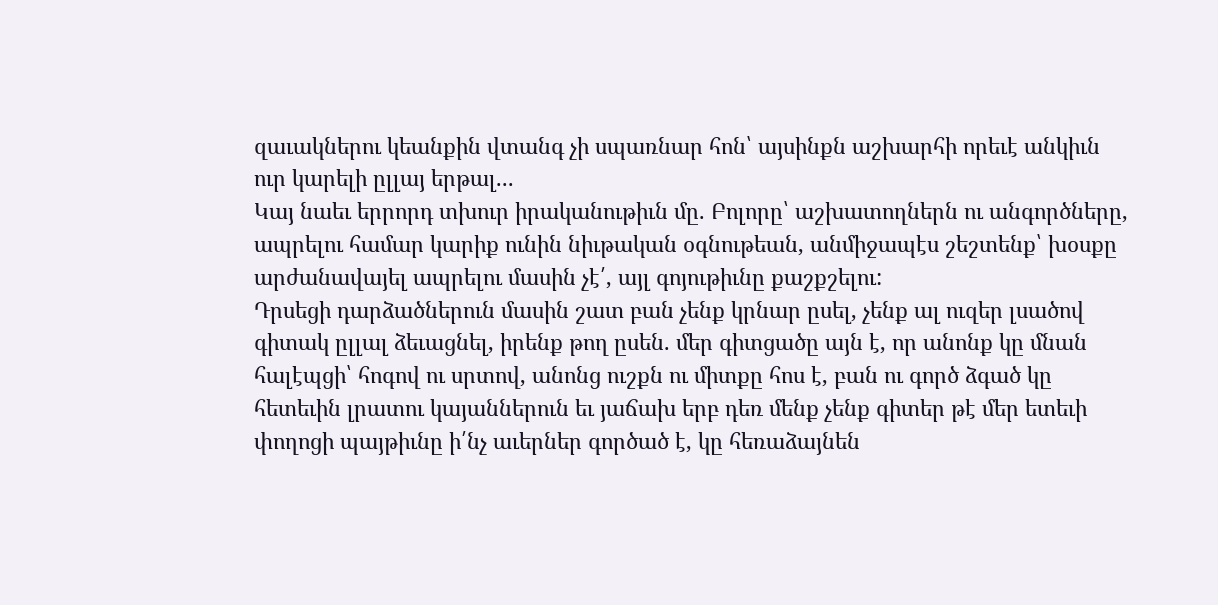զաւակներու կեանքին վտանգ չի սպառնար հոն՝ այսինքն աշխարհի որեւէ անկիւն ուր կարելի ըլլայ երթալ...
Կայ նաեւ երրորդ տխուր իրականութիւն մը. Բոլորը՝ աշխատողներն ու անգործները, ապրելու համար կարիք ունին նիւթական օգնութեան, անմիջապէս շեշտենք՝ խօսքը արժանավայել ապրելու մասին չէ՛, այլ գոյութիւնը քաշքշելու:
Դրսեցի դարձածներուն մասին շատ բան չենք կրնար ըսել, չենք ալ ուզեր լսածով գիտակ ըլլալ ձեւացնել, իրենք թող ըսեն. մեր գիտցածը այն է, որ անոնք կը մնան հալէպցի՝ հոգով ու սրտով, անոնց ուշքն ու միտքը հոս է, բան ու գործ ձգած կը հետեւին լրատու կայաններուն եւ յաճախ երբ դեռ մենք չենք գիտեր թէ մեր ետեւի փողոցի պայթիւնը ի՛նչ աւերներ գործած է, կը հեռաձայնեն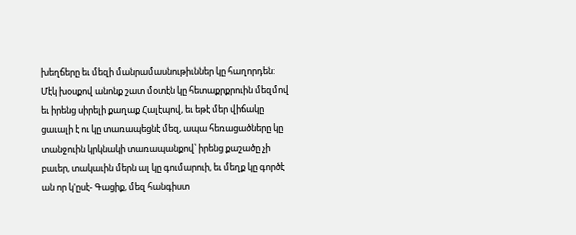խեղճերը եւ մեզի մանրամասնութիւններ կը հաղորդեն: Մէկ խօսքով անոնք շատ մօտէն կը հետաքրքրուին մեզմով եւ իրենց սիրելի քաղաք Հալէպով, եւ եթէ մեր վիճակը ցաւալի է ու կը տառապեցնէ մեզ, ապա հեռացածները կը տանջուին կրկնակի տառապանքով՝ իրենց քաշածը չի բաւեր, տակաւին մերն ալ կը գումարուի, եւ մեղք կը գործէ ան որ կ'ըսէ- Գացիք, մեզ հանգիստ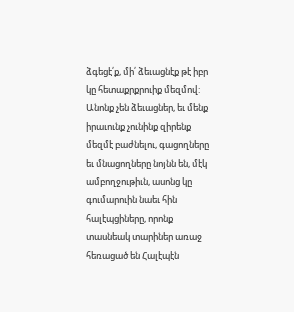ձգեցէ՛ք, մի՛ ձեւացնէք թէ իբր կը հետաքրքրուիք մեզմով:
Անոնք չեն ձեւացներ, եւ մենք իրաւունք չունինք զիրենք մեզմէ բաժնելու, գացողները եւ մնացողները նոյնն են, մէկ ամբողջութիւն, ասոնց կը գումարուին նաեւ հին հալէպցիները, որոնք տասնեակ տարիներ առաջ հեռացած են Հալէպէն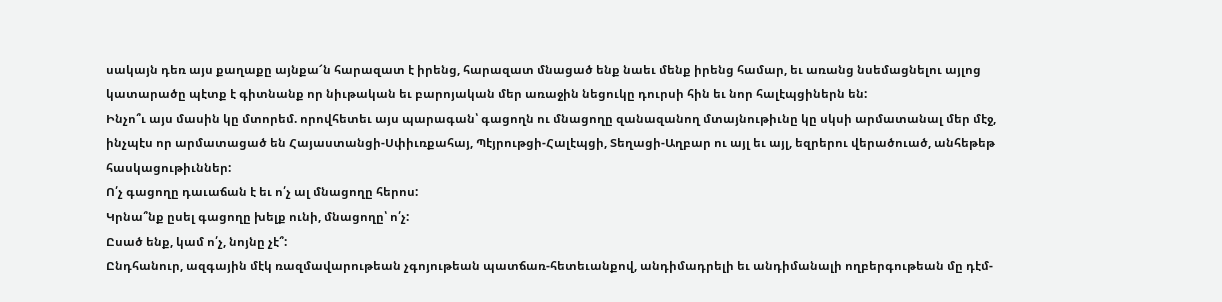սակայն դեռ այս քաղաքը այնքա՜ն հարազատ է իրենց, հարազատ մնացած ենք նաեւ մենք իրենց համար, եւ առանց նսեմացնելու այլոց կատարածը պէտք է գիտնանք որ նիւթական եւ բարոյական մեր առաջին նեցուկը դուրսի հին եւ նոր հալէպցիներն են:
Ինչո՞ւ այս մասին կը մտորեմ. որովհետեւ այս պարագան՝ գացողն ու մնացողը զանազանող մտայնութիւնը կը սկսի արմատանալ մեր մէջ, ինչպէս որ արմատացած են Հայաստանցի-Սփիւռքահայ, Պէյրութցի-Հալէպցի, Տեղացի-Աղբար ու այլ եւ այլ, եզրերու վերածուած, անհեթեթ հասկացութիւններ:
Ո՛չ գացողը դաւաճան է եւ ո՛չ ալ մնացողը հերոս:
Կրնա՞նք ըսել գացողը խելք ունի, մնացողը՝ ո՛չ:
Ըսած ենք, կամ ո՛չ, նոյնը չէ՞:
Ընդհանուր, ազգային մէկ ռազմավարութեան չգոյութեան պատճառ-հետեւանքով, անդիմադրելի եւ անդիմանալի ողբերգութեան մը դէմ-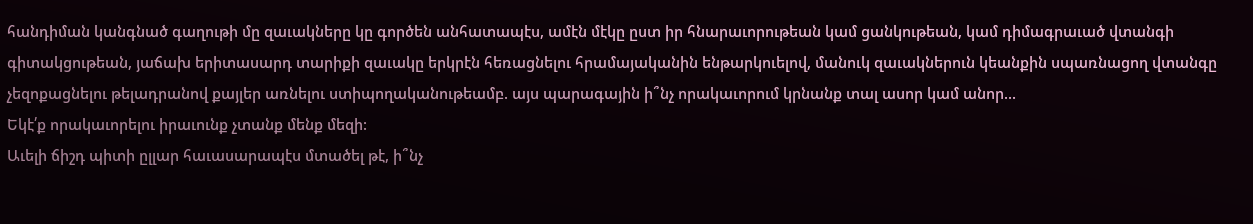հանդիման կանգնած գաղութի մը զաւակները կը գործեն անհատապէս, ամէն մէկը ըստ իր հնարաւորութեան կամ ցանկութեան, կամ դիմագրաւած վտանգի գիտակցութեան, յաճախ երիտասարդ տարիքի զաւակը երկրէն հեռացնելու հրամայականին ենթարկուելով, մանուկ զաւակներուն կեանքին սպառնացող վտանգը չեզոքացնելու թելադրանով քայլեր առնելու ստիպողականութեամբ. այս պարագային ի՞նչ որակաւորում կրնանք տալ ասոր կամ անոր...
Եկէ՛ք որակաւորելու իրաւունք չտանք մենք մեզի:
Աւելի ճիշդ պիտի ըլլար հաւասարապէս մտածել թէ, ի՞նչ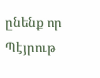ընենք որ Պէյրութ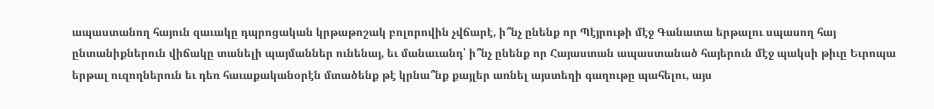ապաստանող հայուն զաւակը դպրոցական կրթաթոշակ բոլորովին չվճարէ, ի՞նչ ընենք որ Պէյրութի մէջ Գանատա երթալու սպասող հայ ընտանիքներուն վիճակը տանելի պայմաններ ունենայ, եւ մանաւանդ՝ ի՞նչ ընենք որ Հայաստան ապաստանած հայերուն մէջ պակսի թիւը Եւրոպա երթալ ուզողներուն եւ դեռ հաւաքականօրէն մտածենք թէ կրնա՞նք քայլեր առնել այստեղի գաղութը պահելու, այս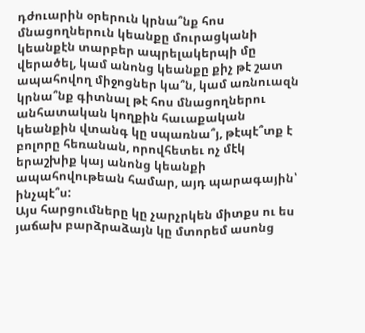դժուարին օրերուն կրնա՞նք հոս մնացողներուն կեանքը մուրացկանի կեանքէն տարբեր ապրելակերպի մը վերածել, կամ անոնց կեանքը քիչ թէ շատ ապահովող միջոցներ կա՞ն, կամ առնուազն կրնա՞նք գիտնալ թէ հոս մնացողներու անհատական կողքին հաւաքական կեանքին վտանգ կը սպառնա՞յ, թէպէ՞տք է բոլորը հեռանան, որովհետեւ ոչ մէկ երաշխիք կայ անոնց կեանքի ապահովութեան համար, այդ պարագային՝ ինչպէ՞ս:
Այս հարցումները կը չարչրկեն միտքս ու ես յաճախ բարձրաձայն կը մտորեմ ասոնց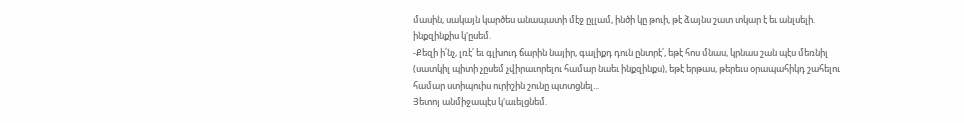մասին, սակայն կարծես անապատի մէջ ըլլամ, ինծի կը թուի, թէ ձայնս շատ տկար է եւ անլսելի. ինքզինքիս կ'ըսեմ.
-Քեզի ի՛նչ, լռէ՛ եւ գլխուդ ճարին նայիր, գալիքդ դուն ընտրէ՛, եթէ հոս մնաս, կրնաս շան պէս մեռնիլ (սատկիլ պիտի չըսեմ չվիրաւորելու համար նաեւ ինքզինքս), եթէ երթաս, թերեւս օրապահիկդ շահելու համար ստիպուիս ուրիշին շունը պտտցնել...
Յետոյ անմիջապէս կ'աւելցնեմ.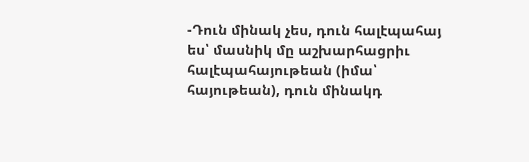-Դուն մինակ չես, դուն հալէպահայ ես՝ մասնիկ մը աշխարհացրիւ հալէպահայութեան (իմա՝ հայութեան), դուն մինակդ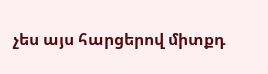չես այս հարցերով միտքդ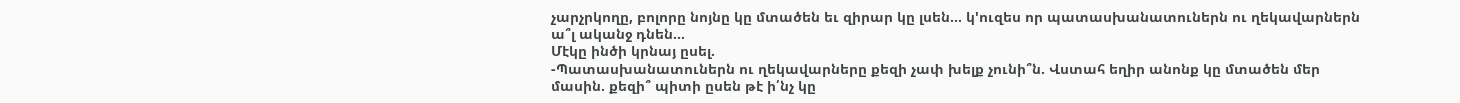չարչրկողը, բոլորը նոյնը կը մտածեն եւ զիրար կը լսեն... կ'ուզես որ պատասխանատուներն ու ղեկավարներն ա՞լ ականջ դնեն...
Մէկը ինծի կրնայ ըսել.
-Պատասխանատուներն ու ղեկավարները քեզի չափ խելք չունի՞ն. Վստահ եղիր անոնք կը մտածեն մեր մասին. քեզի՞ պիտի ըսեն թէ ի՛նչ կը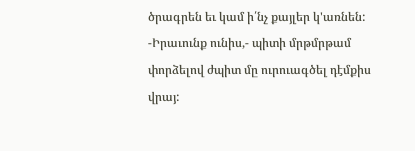ծրագրեն եւ կամ ի՛նչ քայլեր կ'առնեն:
-Իրաւունք ունիս,- պիտի մրթմրթամ փորձելով ժպիտ մը ուրուագծել դէմքիս վրայ: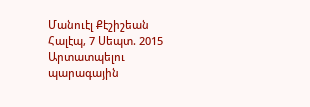Մանուէլ Քէշիշեան
Հալէպ, 7 Սեպտ. 2015
Արտատպելու պարագային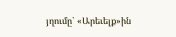յղումը` «Արեւելք»ին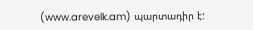(www.arevelk.am) պարտադիր է: